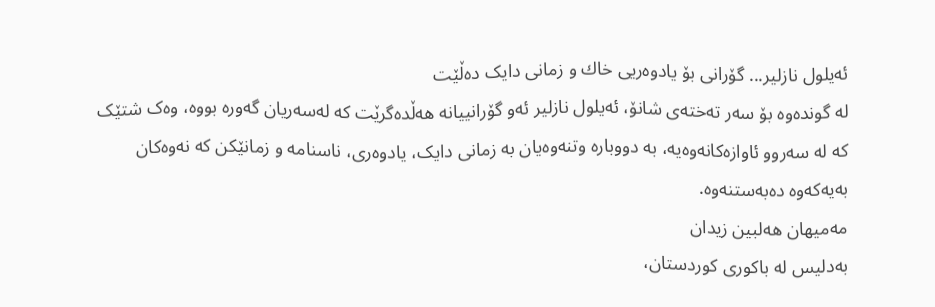ئەیلول نازلير... گۆرانی بۆ یادوەریی خاك و زمانی دایک دەڵێت
لە گوندەوە بۆ سەر تەختەی شانۆ، ئەیلول نازلیر ئەو گۆرانییانە هەڵدەگرێت کە لەسەریان گەورە بووە، وەک شتێک کە لە سەروو ئاوازەکانەوەیە، بە دووبارە وتنەوەیان بە زمانی دایک، یادوەری، ناسنامە و زمانێکن کە نەوەکان بەیەکەوە دەبەستنەوە.
مەمیهان هەلبین زیدان
بەدلیس لە باکوری کوردستان،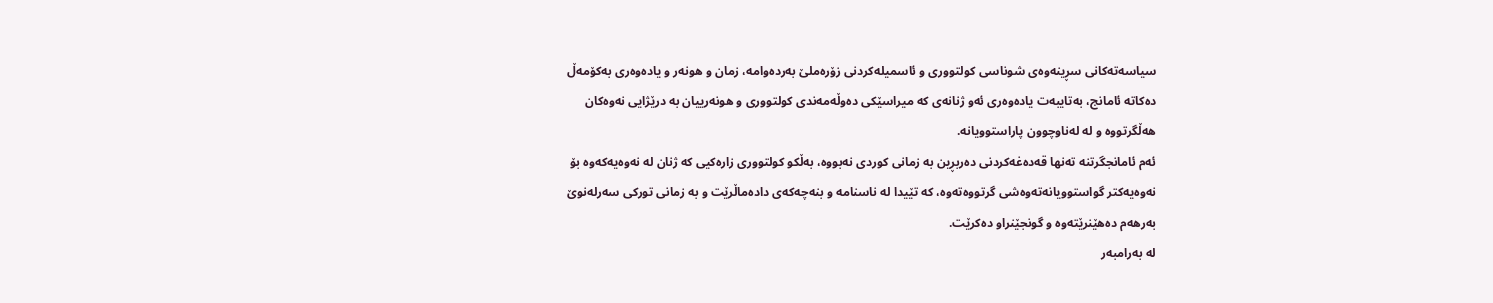سیاسەتەکانی سڕینەوەی شوناسی کولتووری و ئاسمیلەکردنی زۆرەملێ بەردەوامە، زمان و هونەر و یادەوەری بەکۆمەڵ دەکاتە ئامانج، بەتایبەت یادەوەری ئەو ژنانەی کە میراسێکی دەوڵەمەندی کولتووری و هونەرییان بە درێژایی نەوەکان هەڵگرتووە و لە لەناوچوون پاراستوویانە.
ئەم ئامانجگرتنە تەنها قەدەغەکردنی دەربڕین بە زمانی کوردی نەبووە، بەڵکو کولتووری زارەکیی کە ژنان لە نەوەیەکەوە بۆ نەوەیەکتر گواستوویانەتەوەشی گرتووەتەوە، کە تێیدا لە ناسنامە و بنەچەکەی دادەماڵرێت و بە زمانی تورکی سەرلەنوێ بەرهەم دەهێنرێتەوە و گونجێنراو دەکرێت.
لە بەرامبەر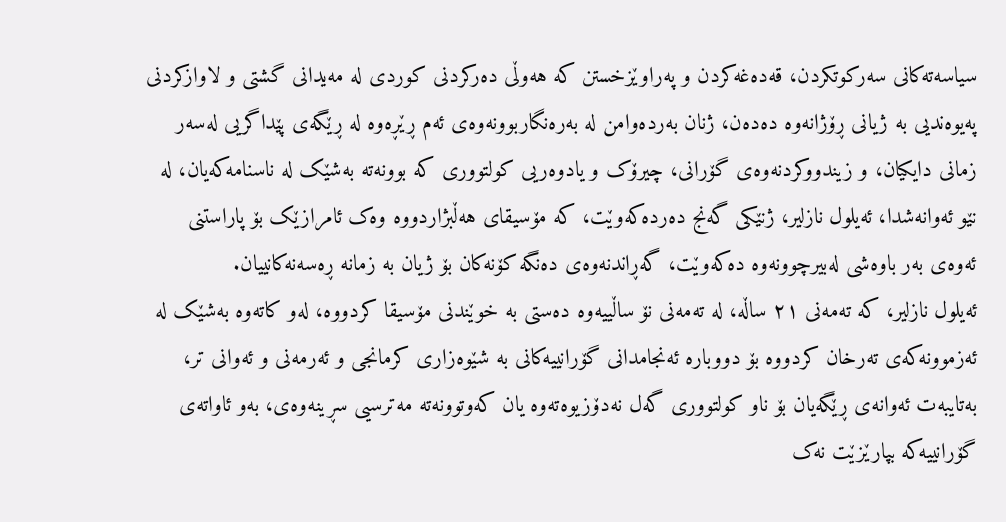سیاسەتەکانی سەرکوتکردن، قەدەغەکردن و پەراوێزخستن کە هەوڵی دەرکردنی کوردی لە مەیدانی گشتی و لاوازکردنی پەیوەندیی بە ژیانی ڕۆژانەوە دەدەن، ژنان بەردەوامن لە بەرەنگاربوونەوەی ئەم ڕێڕەوە لە ڕێگەی پێداگریی لەسەر زمانی دایکیان، و زیندووکردنەوەی گۆرانی، چیرۆک و یادوەریی کولتووری کە بوونەتە بەشێک لە ناسنامەکەیان، لە نێو ئەوانەشدا، ئەیلول نازلیر، ژنێکی گەنج دەردەکەوێت، کە مۆسیقای هەڵبژاردووە وەک ئامرازێک بۆ پاراستنی ئەوەی بەر باوەشی لەبیرچوونەوە دەکەوێت، گەڕاندنەوەی دەنگە کۆنەکان بۆ ژیان بە زمانە ڕەسەنەکانییان.
ئەیلول نازلیر، کە تەمەنی ٢١ ساڵە، لە تەمەنی نۆ ساڵییەوە دەستی بە خوێندنی مۆسیقا کردووە، لەو کاتەوە بەشێک لە ئەزموونەکەی تەرخان کردووە بۆ دووبارە ئەنجامدانی گۆرانییەکانی بە شێوەزاری کرمانجی و ئەرمەنی و ئەوانی تر، بەتایبەت ئەوانەی ڕێگەیان بۆ ناو کولتووری گەل نەدۆزیوەتەوە یان کەوتوونەتە مەترسیی سڕینەوەی، بەو ئاواتەی گۆرانییەکە بپارێزێت نەک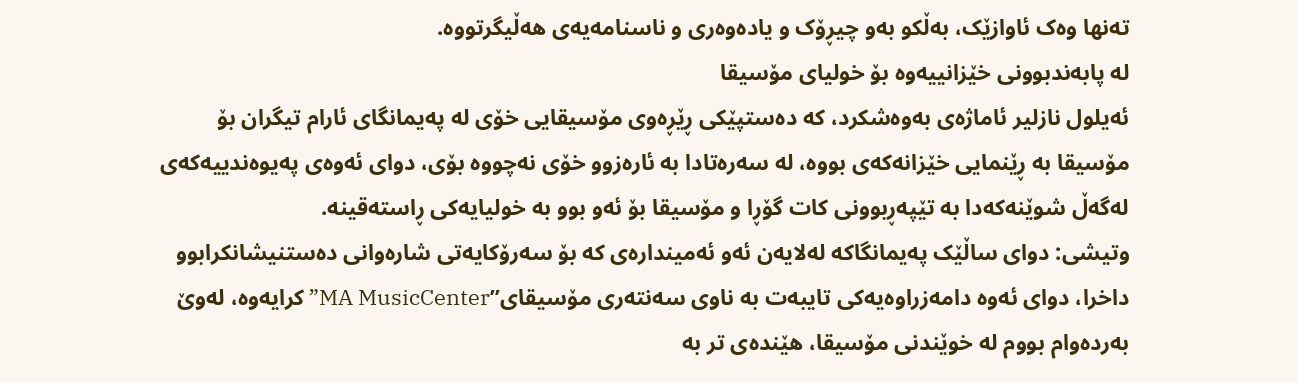تەنها وەک ئاوازێک، بەڵکو بەو چیڕۆک و یادەوەری و ناسنامەیەی هەڵیگرتووە.
لە پابەندبوونی خێزانییەوە بۆ خولیای مۆسیقا
ئەیلول نازلیر ئاماژەی بەوەشکرد، کە دەستپێکی ڕێڕەوی مۆسیقایی خۆی لە پەیمانگای ئارام تیگران بۆ مۆسیقا بە ڕێنمایی خێزانەکەی بووە، لە سەرەتادا بە ئارەزوو خۆی نەچووە بۆی، دوای ئەوەی پەیوەندییەکەی لەگەڵ شوێنەکەدا بە تێپەڕبوونی کات گۆڕا و مۆسیقا بۆ ئەو بوو بە خولیایەکی ڕاستەقینە.
وتیشی: دوای ساڵێک پەیمانگاکە لەلایەن ئەو ئەمیندارەی کە بۆ سەرۆکایەتی شارەوانی دەستنیشانکرابوو داخرا، دوای ئەوە دامەزراوەیەکی تایبەت بە ناوی سەنتەری مۆسیقای”MA MusicCenter” کرایەوە، لەوێ بەردەوام بووم لە خوێندنی مۆسیقا، هێندەی تر بە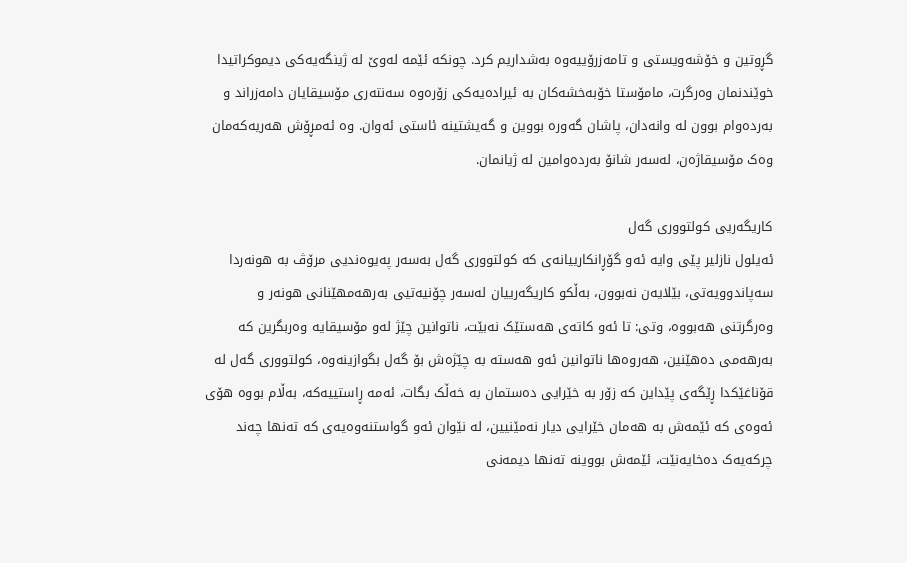گڕوتین و خۆشەویستی و تامەزرۆییەوە بەشداریم کرد. چونکە ئێمە لەوێ لە ژینگەیەکی دیموکراتیدا خوێندنمان وەرگرت، مامۆستا خۆبەخشەکان بە ئیرادەیەکی زۆرەوە سەنتەری مۆسیقایان دامەزراند و بەردەوام بوون لە وانەدان، پاشان گەورە بووین و گەیشتینە ئاستی ئەوان. وە ئەمڕۆش هەریەکەمان وەک مۆسیقاژەن، لەسەر شانۆ بەردەوامین لە ژیانمان.

کاریگەریی کولتووری گەل
ئەیلول نازلیر پێی وایە ئەو گۆڕانکارییانەی کە کولتووری گەل بەسەر پەیوەندیی مرۆڤ بە هونەردا سەپاندوویەتی، بێلایەن نەبوون، بەڵکو کاریگەرییان لەسەر چۆنیەتیی بەرهەمهێنانی هونەر و وەرگرتنی هەبووە، وتی: تا ئەو کاتەی هەستێک نەبێت، ناتوانین چێژ لەو مۆسیقایە وەربگرین کە بەرهەمی دەهێنین، هەروەها ناتوانین ئەو هەستە بە چێژەش بۆ گەل بگوازینەوە، کولتووری گەل لە قۆناغێکدا ڕێگەی پێداین کە زۆر بە خێرایی دەستمان بە خەڵک بگات، ئەمە ڕاستییەکە، بەڵام بووە هۆی ئەوەی کە ئێمەش بە هەمان خێرایی دیار نەمێنیین، لە نێوان ئەو گواستنەوەیەی کە تەنها چەند چرکەیەک دەخایەنێت، ئێمەش بووینە تەنها دیمەنی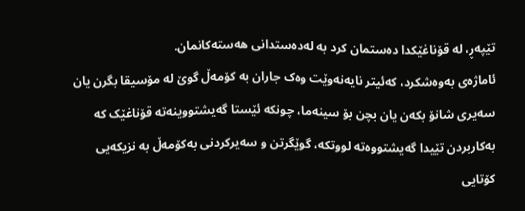تێپەڕ، لە قۆناغێکدا دەستمان کرد بە لەدەستدانی هەستەکانمان.
ئاماژەی بەوەشکرد، کەئیتر نایەنەوێت وەک جاران بە کۆمەڵ گوێ لە مۆسیقا بگرن یان سەیری شانۆ بکەن یان بچن بۆ سینەما، چونکە ئێستا گەیشتووینەتە قۆناغێک کە بەکاربردن تێیدا گەیشتووەتە لووتکە، گوێگرتن و سەیرکردنی بەکۆمەڵ بە نزیکەیی کۆتایی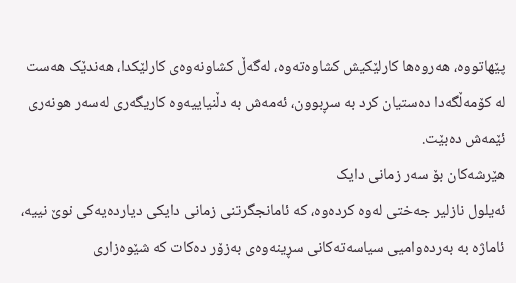پێهاتووە، هەروەها کارلێکیش کشاوەتەوە، لەگەڵ کشاونەوەی کارلێکدا، هەندێک هەست لە کۆمەڵگەدا دەستیان کرد بە سڕبوون، ئەمەش بە دڵنیاییەوە کاریگەری لەسەر هونەری ئێمەش دەبێت.
هێرشەکان بۆ سەر زمانی دایک
ئەیلول نازلیر جەختی لەوە کردەوە، کە ئامانجگرتنی زمانی دایکی دیاردەیەکی نوێ نییە، ئاماژە بە بەردەوامیی سیاسەتەکانی سڕینەوەی بەزۆر دەکات کە شێوەزاری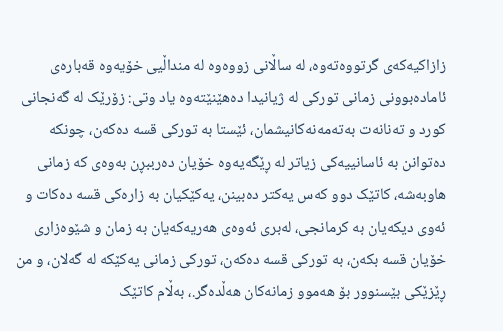زازاکیەکەی گرتووەتەوە، لە ساڵانی زووەوە لە منداڵیی خۆیەوە قەبارەی ئامادەبوونی زمانی تورکی لە ژیانیدا دەهێنێتەوە یاد وتی: زۆرێک لە گەنجانی کورد و تەنانەت بەتەمەنەکانیشمان، ئێستا بە تورکی قسە دەکەن، چونکە دەتوانن بە ئاسانییەکی زیاتر لە ڕێگەیەوە خۆیان دەرببڕن بەوەی کە زمانی هاوبەشە، کاتێک دوو کەس یەکتر دەبینن، یەکێکیان بە زارەکی قسە دەکات و ئەوی دیکەیان بە کرمانجی، لەبری ئەوەی هەریەکەیان بە زمان و شێوەزاری خۆیان قسە بکەن، بە تورکی قسە دەکەن، تورکی زمانی یەکێکە لە گەلان، و من ڕێزێکی بێسنوور بۆ هەموو زمانەکان هەڵدەگر.، بەڵام کاتێک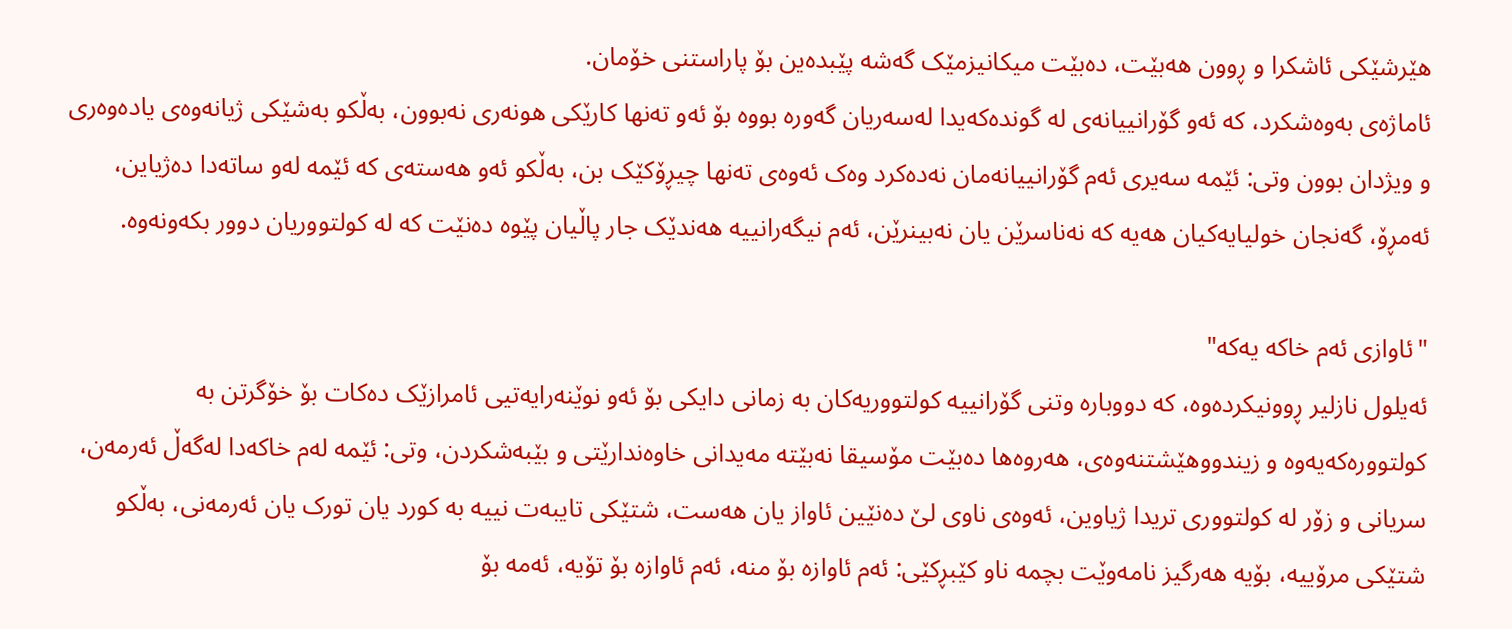هێرشێکی ئاشکرا و ڕوون هەبێت، دەبێت میکانیزمێک گەشە پێبدەین بۆ پاراستنی خۆمان.
ئاماژەی بەوەشکرد، کە ئەو گۆرانییانەی لە گوندەکەیدا لەسەریان گەورە بووە بۆ ئەو تەنها کارێکی هونەری نەبوون، بەڵکو بەشێکی ژیانەوەی یادەوەری و ویژدان بوون وتی: ئێمە سەیری ئەم گۆرانییانەمان نەدەکرد وەک ئەوەی تەنها چیڕۆکێک بن، بەڵکو ئەو هەستەی کە ئێمە لەو ساتەدا دەژیاین، ئەمڕۆ، گەنجان خولیایەکیان هەیە کە نەناسرێن یان نەبینرێن، ئەم نیگەرانییە هەندێک جار پاڵیان پێوە دەنێت کە لە کولتووریان دوور بکەونەوە.

"ئاوازی ئەم خاكە یەکە"
ئەیلول نازلیر ڕوونیکردەوە، کە دووبارە وتنی گۆرانییە کولتووریەکان بە زمانی دایکی بۆ ئەو نوێنەرایەتیی ئامرازێک دەکات بۆ خۆگرتن بە کولتوورەکەیەوە و زیندووهێشتنەوەی، هەروەها دەبێت مۆسیقا نەبێتە مەیدانی خاوەندارێتی و بێبەشکردن، وتی: ئێمە لەم خاكەدا لەگەڵ ئەرمەن، سریانی و زۆر لە کولتووری تریدا ژیاوین، ئەوەی ناوی لێ دەنێین ئاواز یان هەست، شتێکی تایبەت نییە بە کورد یان تورک یان ئەرمەنی، بەڵکو شتێکی مرۆییە، بۆیە هەرگیز نامەوێت بچمە ناو کێبڕکێی: ئەم ئاوازە بۆ منە، ئەم ئاوازە بۆ تۆیە، ئەمە بۆ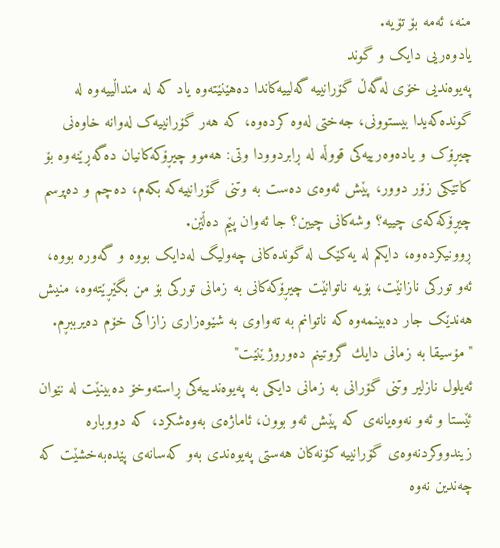منە، ئەمە بۆ تۆیە.
یادوەریی دایک و گوند
پەیوەندیی خۆی لەگەڵ گۆرانییە گەلییەکاندا دەهێنێتەوە یاد کە لە منداڵییەوە لە گوندەکەیدا بیستوونی، جەختی لەوە کردەوە، کە هەر گۆرانییەک لەوانە خاوەنی چیڕۆک و یادەوەرییەکی قووڵە لە ڕابردوودا وتی: هەموو چیڕۆکەکانیان دەگەڕێنەوە بۆ کاتێکی زۆر دوور، پێش ئەوەی دەست بە وتنی گۆرانییەکە بکەم، دەچم و دەپرسم چیڕۆکەکەی چییە؟ وشەکانی چیین؟ جا ئەوان پێم دەڵێن.
ڕوونیکردەوە، دایکم لە یەکێک لە گوندەکانی چەولیگ لەدایک بووە و گەورە بووە، ئەو تورکی نازانێت، بۆیە ناتوانێت چیڕۆکەکانی بە زمانی تورکی بۆ من بگێڕێتەوە، منیش هەندێک جار دەبینمەوە کە ناتوانم بە تەواوی بە شێوەزاری زازاکی خۆم دەیرببڕم.
"مۆسیقا بە زمانی دایك گروتینم دەوروژێنێت"
ئەیلول نازلیر وتنی گۆرانی بە زمانی دایکی بە پەیوەندییەکی ڕاستەوخۆ دەبینێت لە نێوان ئێستا و ئەو نەوەیانەی کە پێش ئەو بوون، ئاماژەی بەوەشکرد، کە دووبارە زیندووکردنەوەی گۆرانییە کۆنەکان هەستی پەیوەندی بەو کەسانەی پێدەبەخشێت کە چەندین نەوە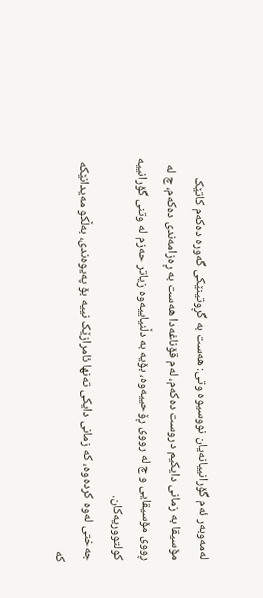لەمەوبەر ئەم گۆرانییانەیان نووسیوە وتی: هەست بە گڕوتینێکی گەورە دەکەم کاتێک مۆسیقا بە زمانی دایكیم دروست دەکەم، لەم قۆناغەدا هەست بە ڕەزامەندی دەکەم، چ لە ڕووی مۆسیقایی و چ لە رووی ڕۆحییەوە، بۆیە بە دڵنیاییەوە زیاتر حەزم لە وتنی گۆرانییە کولتووریەکان.
جەختی لەوە کردەوە، کە زمانی دایکی تەنها ئامرازێک نییە بۆ پەیوەندی، بەڵکو مەیدانێکە کە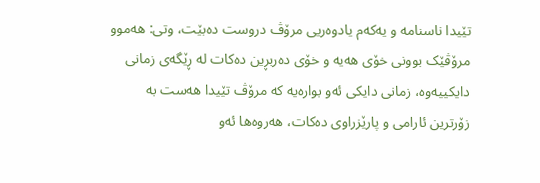تێیدا ناسنامە و یەکەم یادوەریی مرۆڤ دروست دەبێت، وتی: هەموو مرۆڤێک بوونی خۆی هەیە و خۆی دەربڕین دەکات لە ڕێگەی زمانی دایکییەوە، زمانی دایکی ئەو بوارەیە کە مرۆڤ تێیدا هەست بە زۆرترین ئارامی و پارێزراوی دەکات، هەروەها ئەو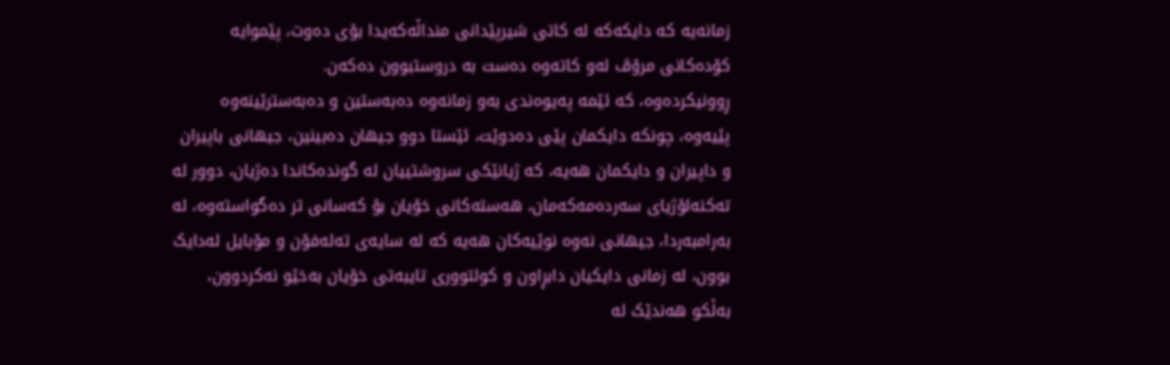زمانەیە کە دایکەکە لە کاتی شیرپێدانی منداڵەکەیدا بۆی دەوت، پێموایە کۆدەکانی مرۆڤ لەو کاتەوە دەست بە دروستبوون دەکەن.
ڕوونیکردەوە، کە ئێمە پەیوەندی بەو زمانەوە دەبەستین و دەبەسترێینەوە پێیەوە، چونکە دایکمان پێی دەدوێت، ئێستا دوو جیهان دەبینین، جیهانی باپیران و داپیران و دایکمان هەیە، کە ژیانێکی سروشتییان لە گوندەکاندا دەژیان، دوور لە تەکنەلۆژیای سەردەمەکەمان، هەستەکانی خۆیان بۆ کەسانی تر دەگواستەوە، لە بەرامبەردا، جیهانی نەوە نوێیەکان هەیە کە لە سایەی تەلەفۆن و مۆبایل لەدایک بوون، لە زمانی دایکیان دابڕاون و کولتووری تایبەتی خۆیان بەخێو نەکردوون، بەڵکو هەندێک لە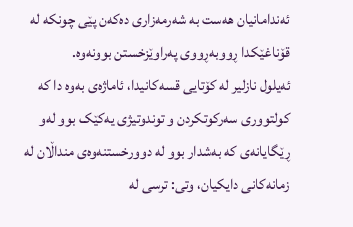ئەندامانیان هەست بە شەرمەزاری دەکەن پێی چونکە لە قۆناغێکدا ڕووبەڕووی پەراوێزخستن بوونەوە.
ئەیلول نازلیر لە کۆتایی قسەکانیدا، ئاماژەی بەوە دا کە کولتووری سەرکوتکردن و توندوتیژی یەکێک بوو لەو ڕێگایانەی کە بەشدار بوو لە دوورخستنەوەی منداڵان لە زمانەکانی دایکیان، وتی: ترسی لە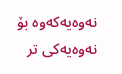نەوەیەکەوە بۆ نەوەیەکی تر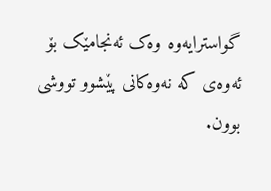گواسترایەوە وەک ئەنجامێک بۆ ئەوەی کە نەوەکانی پێشوو تووشی بوون.